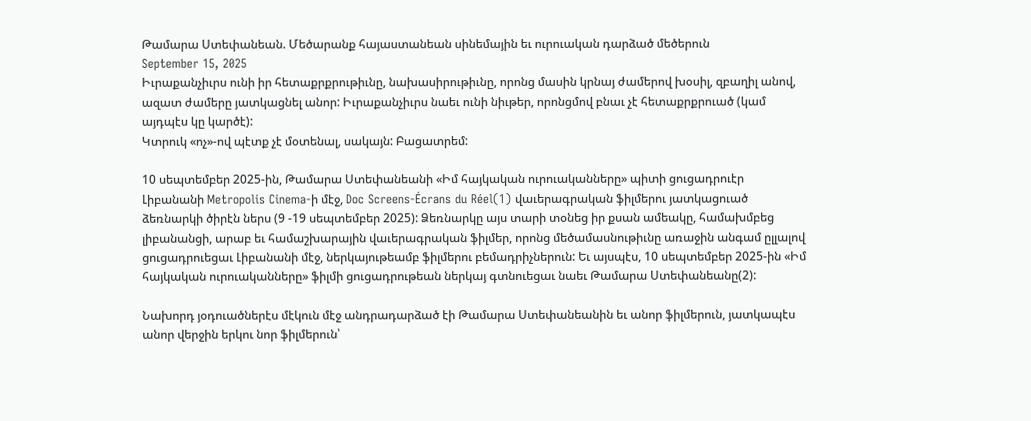Թամարա Ստեփանեան. Մեծարանք հայաստանեան սինեմային եւ ուրուական դարձած մեծերուն
September 15, 2025
Իւրաքանչիւրս ունի իր հետաքրքրութիւնը, նախասիրութիւնը, որոնց մասին կրնայ ժամերով խօսիլ, զբաղիլ անով, ազատ ժամերը յատկացնել անոր: Իւրաքանչիւրս նաեւ ունի նիւթեր, որոնցմով բնաւ չէ հետաքրքրուած (կամ այդպէս կը կարծէ):
Կտրուկ «ոչ»-ով պէտք չէ մօտենալ, սակայն: Բացատրեմ:

10 սեպտեմբեր 2025-ին, Թամարա Ստեփանեանի «Իմ հայկական ուրուականները» պիտի ցուցադրուէր Լիբանանի Metropolis Cinema-ի մէջ, Doc Screens-Écrans du Réel(1) վաւերագրական ֆիլմերու յատկացուած ձեռնարկի ծիրէն ներս (9 -19 սեպտեմբեր 2025): Ձեռնարկը այս տարի տօնեց իր քսան ամեակը, համախմբեց լիբանանցի, արաբ եւ համաշխարային վաւերագրական ֆիլմեր, որոնց մեծամասնութիւնը առաջին անգամ ըլլալով ցուցադրուեցաւ Լիբանանի մէջ, ներկայութեամբ ֆիլմերու բեմադրիչներուն: Եւ այսպէս, 10 սեպտեմբեր 2025-ին «Իմ հայկական ուրուականները» ֆիլմի ցուցադրութեան ներկայ գտնուեցաւ նաեւ Թամարա Ստեփանեանը(2):

Նախորդ յօդուածներէս մէկուն մէջ անդրադարձած էի Թամարա Ստեփանեանին եւ անոր ֆիլմերուն, յատկապէս անոր վերջին երկու նոր ֆիլմերուն՝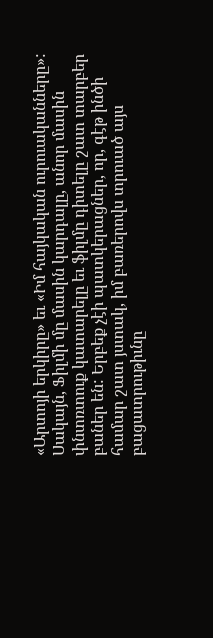«Արտոյի երկիրը» եւ «Իմ հայկական ուրուականները»: Սակայն, Ֆիլմի մը մասին կարդալը, անոր մասին փնտռտուք կատարելը եւ ֆիլմը դիտելը շատ տարբեր բաներ են: Երբեք չէի պատկերացներ, որ, գէթ ինծի համար շատ յստակ, իմ բառերովս տրուած այս բացատրութիւնը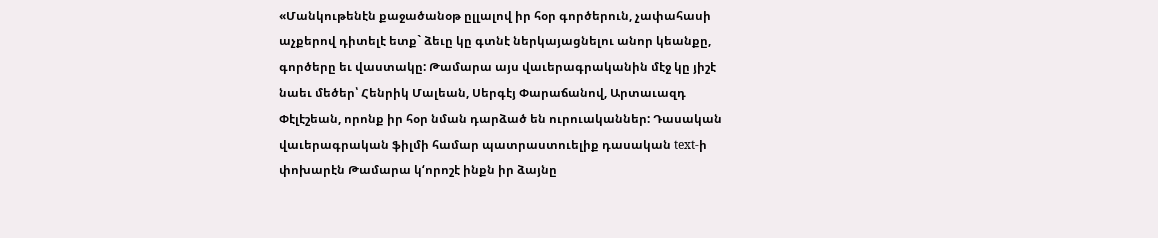«Մանկութենէն քաջածանօթ ըլլալով իր հօր գործերուն, չափահասի աչքերով դիտելէ ետք` ձեւը կը գտնէ ներկայացնելու անոր կեանքը, գործերը եւ վաստակը: Թամարա այս վաւերագրականին մէջ կը յիշէ նաեւ մեծեր՝ Հենրիկ Մալեան, Սերգէյ Փարաճանով, Արտաւազդ Փէլէշեան, որոնք իր հօր նման դարձած են ուրուականներ: Դասական վաւերագրական ֆիլմի համար պատրաստուելիք դասական text-ի փոխարէն Թամարա կ‘որոշէ ինքն իր ձայնը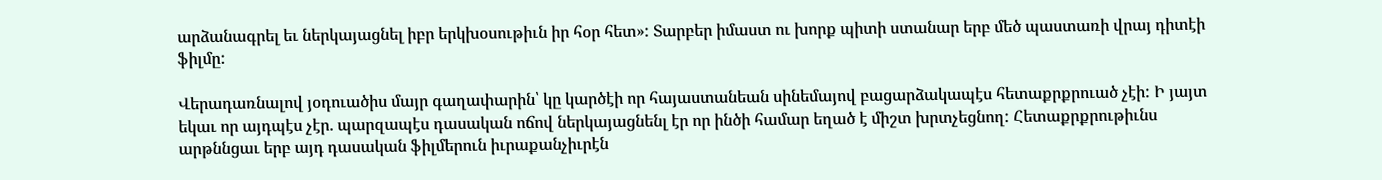արձանագրել եւ ներկայացնել իբր երկխօսութիւն իր հօր հետ»: Տարբեր իմաստ ու խորք պիտի ստանար երբ մեծ պաստառի վրայ դիտէի ֆիլմը:

Վերադառնալով յօդուածիս մայր գաղափարին՝ կը կարծէի որ հայաստանեան սինեմայով բացարձակապէս հետաքրքրուած չէի: Ի յայտ եկաւ որ այդպէս չէր. պարզապէս դասական ոճով ներկայացնենլ էր որ ինծի համար եղած է միշտ խրտչեցնող: Հետաքրքրութիւնս արթննցաւ երբ այդ դասական ֆիլմերուն իւրաքանչիւրէն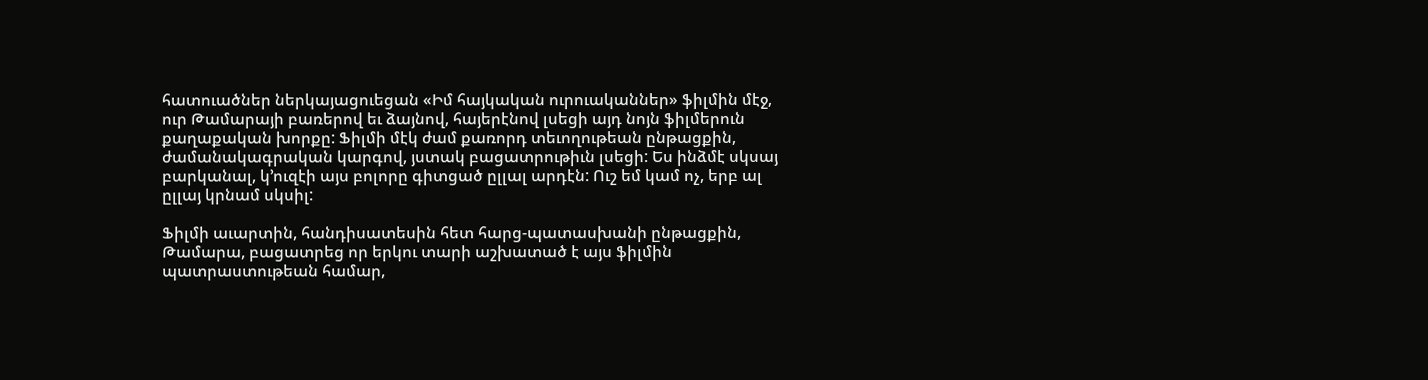հատուածներ ներկայացուեցան «Իմ հայկական ուրուականներ» ֆիլմին մէջ, ուր Թամարայի բառերով եւ ձայնով, հայերէնով լսեցի այդ նոյն ֆիլմերուն քաղաքական խորքը: Ֆիլմի մէկ ժամ քառորդ տեւողութեան ընթացքին, ժամանակագրական կարգով, յստակ բացատրութիւն լսեցի: Ես ինձմէ սկսայ բարկանալ, կ’ուզէի այս բոլորը գիտցած ըլլալ արդէն: Ուշ եմ կամ ոչ, երբ ալ ըլլայ կրնամ սկսիլ:

Ֆիլմի աւարտին, հանդիսատեսին հետ հարց-պատասխանի ընթացքին, Թամարա, բացատրեց որ երկու տարի աշխատած է այս ֆիլմին պատրաստութեան համար,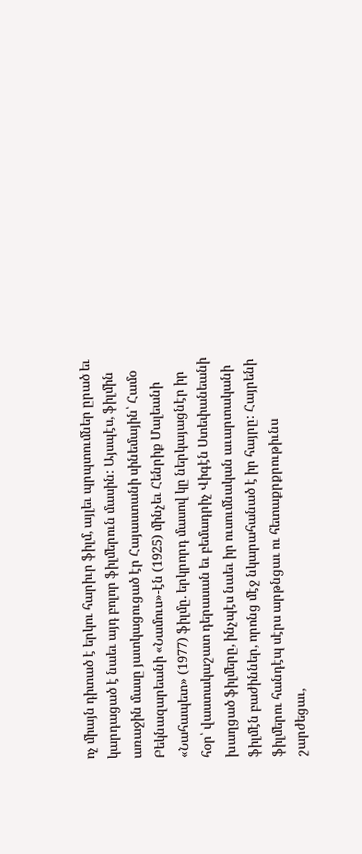ոչ միայն դիտած է երկու հարիւր ֆիլմ, այլեւ պրպտումներ ըրած եւ կարդացած է նաեւ այդ բոլոր ֆիլմերուն մասին: Այսպէս, ֆիլմին առաջին մասը յատկացուցած էր Հայաստանի սինեմային՝ Համօ Բեկնազարեանի «Նամուս»-էն (1925) մինչեւ Հենրիք Մալեանի «Նահապետ» (1977) ֆիլմը. երկրորդ մասով կը ներկայացնէր իր հօր՝ վաստակաշատ դերասան եւ բեմադրիչ Վիգէն Ստեփանեանի խաղցած ֆիլմերը, ինչպէս նաեւ իր ուսումնական աւարտականի ֆիլմէն բաժիններ, որոնց մէջ նկարահանած է իր հայրը: Հայրենի ֆիլմերու հանդէպ սէրս արթնցաւ ու հետաքրքրութիւնս շարժեցաւ,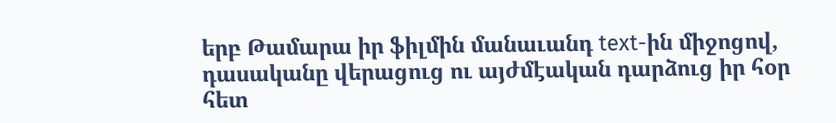երբ Թամարա իր ֆիլմին մանաւանդ text-ին միջոցով, դասականը վերացուց ու այժմէական դարձուց իր հօր հետ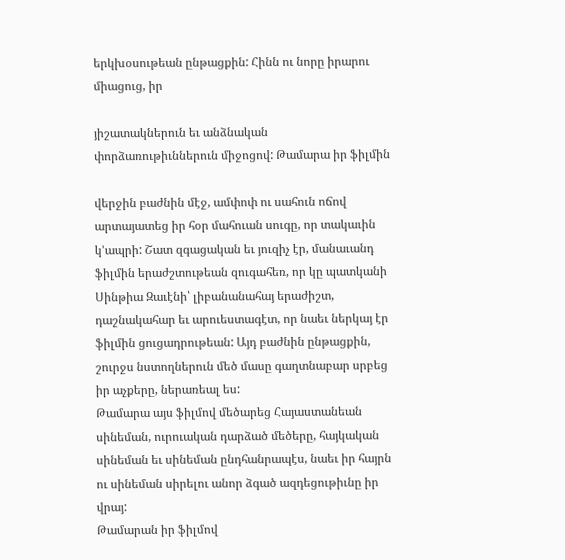երկխօսութեան ընթացքին: Հինն ու նորը իրարու միացուց, իր

յիշատակներուն եւ անձնական փորձառութիւններուն միջոցով: Թամարա իր ֆիլմին

վերջին բաժնին մէջ, ամփոփ ու սահուն ոճով արտայատեց իր հօր մահուան սուգը, որ տակաւին կ’ապրի: Շատ զգացական եւ յուզիչ էր, մանաւանդ ֆիլմին երաժշտութեան զուգահեռ, որ կը պատկանի Սինթիա Զաւէնի՝ լիբանանահայ երաժիշտ, դաշնակահար եւ արուեստագէտ, որ նաեւ ներկայ էր ֆիլմին ցուցադրութեան: Այդ բաժնին ընթացքին, շուրջս նստողներուն մեծ մասը գաղտնաբար սրբեց իր աչքերը, ներառեալ ես:
Թամարա այս ֆիլմով մեծարեց Հայաստանեան սինեման, ուրուական դարձած մեծերը, հայկական սինեման եւ սինեման ընդհանրապէս, նաեւ իր հայրն ու սինեման սիրելու անոր ձգած ազդեցութիւնը իր վրայ:
Թամարան իր ֆիլմով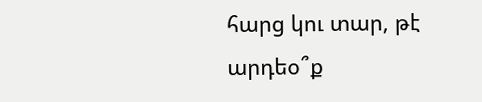հարց կու տար, թէ արդեօ՞ք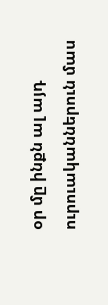օր մը ինքն ալ այդ ուրուականներուն մաս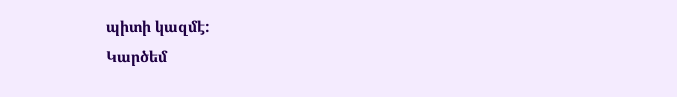պիտի կազմէ:
Կարծեմ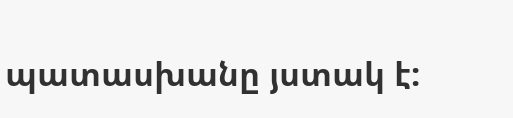պատասխանը յստակ է: